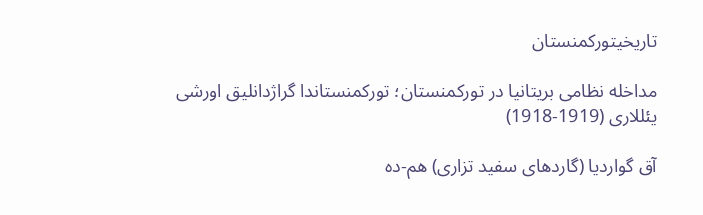تاریخیتورکمنستان

مداخله نظامی بریتانیا در تورکمنستان؛ تورکمنستاندا گراژدانلیق اورشی یئللاری (1919-1918)

آق گواردیا (گاردهای سفید تزاری) هم-ده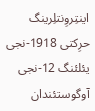اینتِروِنتلِرینگ حرِکتی 1918-نجی یئلئنگ 12-نجی آوگوستئندان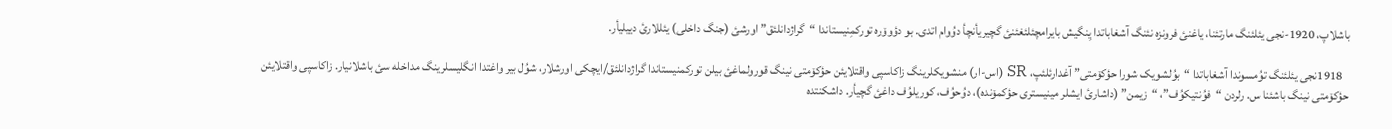باشلاپ، 1920-نجی یئلئنگ مارتئنا، یاغنئ فرونزه نئنگ آشغاباتدا یِنگیش بایرامچئلئغئنئ گچیریأنچأ دوُوام اتدی. بو دؤوۆره تورکمِنیستاندا “گراژدانلئق” اورشئ (جنگ داخلی) یئللارئ دییلیأر.

   1918نجی یئلئنگ توُمسوندا آشغاباتدا “بوُلشویک شورا حؤکۆمتی” آغدارئلئپ، SR (اس-ار) منشویکلرینگ زاکاسپی واقتلایئن حؤکۆمتی نینگ قورولماغئ بیلن تورکمنیستاندا گراژدانلئق/ایچکی اورشلار، شوُل بیر واغتدا انگلیسلرینگ مداخله سئ باشلانیار. زاکاسپی واقتلایئن حؤکۆمتی نینگ باشئنا س. رلردن “فوُنتیکوُف”، “زیمن” (داشارئ ایشلر مینیستری حؤکمۆنده)، دوُحوُف، کوریلوُف داغئ گچیأر. داشکنتده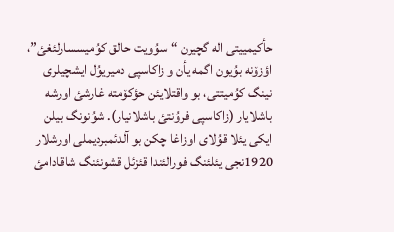حأکیمییتی اله گچیرن “سوُویت حالق کوُمیسسارلئغئ”، اؤزۆنه بوُیون اگمه یأن و زاکاسپی دمیریوُل ایشچیلری نینگ کوُمیتتی، بو واقتلایئن حؤکۆمته غارشئ اورشه باشلایار (زاکاسپی فروُنتئ باشلانیار). شوُنونگ بیلن ایکی یئلا قوُلای اوزاغا چکن بو آلدئمبردیملی اورشلار 1920نجی یئلئنگ فورالئندا قئزئل قشونئنگ شاقادامئ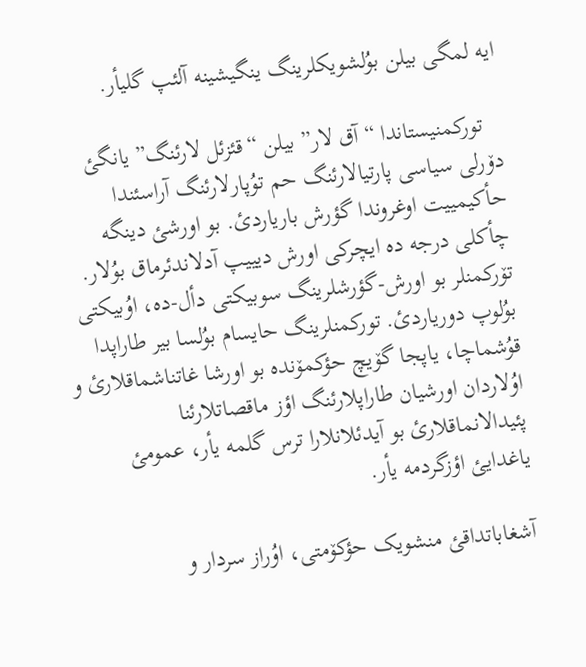ایه لمگی بیلن بوُلشویکلرینگ ینگیشینه آلئپ گلیأر.

   تورکمنیستاندا “آق لار” بیلن “قئزئل لارئنگ” یانگئ دۆرلی سیاسی پارتیالارئنگ حم توُپارلارئنگ آراسئندا حأکیمییت اوغروندا گؤرش باریاردئ. بو اورشئ دینگه چأکلی درجه ده ایچرکی اورش دیییپ آدلاندئرماق بوُلار. تۆرکمنلر بو اورش-گؤرشلرینگ سوبیکتی دأل-ده، اوُبیکتی بوُلوپ دوریاردئ. تورکمنلرینگ حایسام بوُلسا بیر طاراپدا قوُشماچا، یاپجا گۆیچ حؤکمۆنده بو اورشا غاتناشماقلارئ و اوُلاردان اورشیان طاراپلارئنگ اؤز ماقصاتلارئنا پئیدالانماقلارئ بو آیدئلانلارا ترس گلمه یأر، عمومئ یاغدایئ اؤزگردمه یأر.

آشغاباتداقئ منشویک حؤکۆمتی، اوُراز سردار و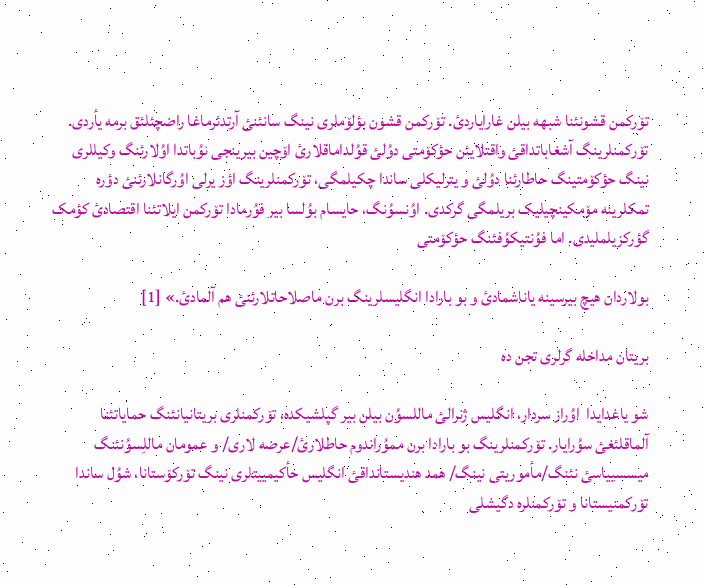تۆرکمن قشونئنا شبهه بیلن غارایاردئ. تۆرکمن قشون بؤلۆملری نینگ سانئنئ آرتدئرماغا راضچئلئق برمه یأردی. تۆرکمنلرینگ آشغاباتداقئ واقتلایئن حؤکۆمتی دوُلئ قوُلداماقلارئ اۆچین بیرینجی نوُباتدا اوُلارئنگ وکیللری نینگ حؤکۆمتینگ حاطارئنا دوُلئ و یترلیکلی ساندا چکیلمگی، تۆرکمنلرینگ اؤز یرلی اوُرگانلارئنئ دؤره تمکلرینه مۆمکینچیلیک بریلمگی گرکدی. اوُنسوُنگ، حایسام بوُلسا بیر فوُرمادا تۆرکمن ایلاتئنا اقتصادئ کؤمک گؤرکزیلملیدی. اما فوُنتیکوُفئنگ حؤکۆمتی

بولاردان هیچ بیرسینه یاناشمادئ و بو بارادا انگلیسلرینگ برن ماصلاحاتلارئنئ هم آلمادئ.» [1]

بریتان مداخله گرلری تجن ده

شو یاغدایدا  اوُراز سردار، انگلیس ژنرالئ ماللسوُن بیلن بیر گپلشیکده، تۆرکمنلری بریتانیانئنگ حمایاتئنا آلماقلئغئ سوُرایار. تۆرکمنلرینگ بو بارادا برن مموُراندوم حاطلارئ/عرضه لاری/ و عمومان ماللِسوُنئنگ میسسییاسئ نئنگ/مأموریتی نینگ/ همد هندیستانداقئ انگلیس حأکیمییتلری نینگ تۆرکۆستانا، شوُل ساندا تۆرکمنیستانا و تۆرکمنلره دگیشلی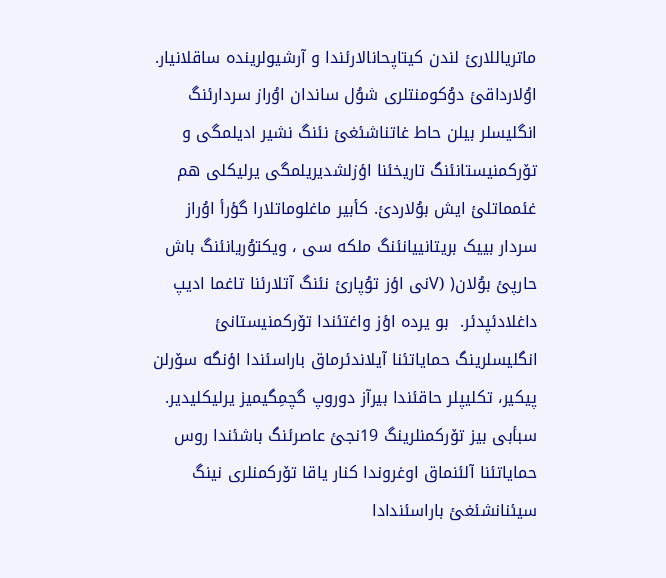ماتریاللارئ لندن کیتاپحانالارئندا و آرشیولرینده ساقلانیار. اوُلارداقئ دوُکومنتلری شوُل ساندان اوُراز سردارئنگ انگلیسلر بیلن حاط غاتناشئغئ نئنگ نشیر ادیلمگی و تۆرکمنیستانئنگ تاریخئنا اؤزلشدیریلمگی یرلیکلی هم غئمماتلئ ایش بوُلاردئ. کأبیر ماغلوماتلارا گؤرأ اوُراز سردار بییک بریتانییانئنگ ملکه سی ، ویکتوُریانئنگ باش حارپئ بوُلان( (Vنی اؤز توُپارئ نئنگ آتلارئنا تاغما ادیپ داغلادئپدئر.  بو یرده اؤز واغتئندا تۆرکمنیستانئ انگلیسلرینگ حمایاتئنا آیلاندئرماق باراسئندا اؤنگه سۆرلن پیکیر، تکلیپلر حاقئندا بیرآز دوروپ گچمِگیمیز یرلیکلیدیر. سبأبی بیز تۆرکمنلرینگ 19نجئ عاصرئنگ باشئندا روس حمایاتئنا آلئنماق اوغروندا کنار یاقا تۆرکمنلری نینگ سیئنانشئغئ باراسئندادا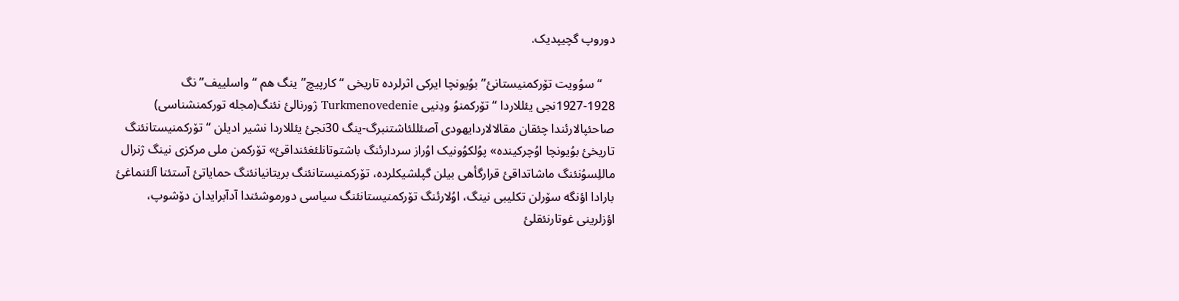دوروپ گچیپدیک.

    “سوُویت تۆرکمنیستانئ” بوُیونچا ایرکی اثرلرده تاریخی “کارپیچ”ینگ هم “واسلییف”نگ 1928-1927نجی یئللاردا “تۆرکمنوُ ودِنیی Turkmenovedenie ژورنالئ نئنگ(مجله تورکمنشناسی) صاحئپالارئندا چئقان مقالالاردایهودی آصئللئاشتنبرگ-ینگ 30نجئ یئللاردا نشیر ادیلن “تۆرکمنیستانئنگ تاریخئ بوُیونچا اوُچرکینده» پوُلکوُونیک اوُراز سردارئنگ باشتوتانلئغئنداقئ» تۆرکمن ملی مرکزی نینگ ژنرال ماللِسوُنئنگ ماشاتداقئ قرارگأهی بیلن گپلشیکلرده، تۆرکمنیستانئنگ بریتانیانئنگ حمایاتئ آستئنا آلئنماغئ بارادا اؤنگه سۆرلن تکلیبی نینگ، اوُلارئنگ تۆرکمنیستانئنگ سیاسی دورموشئندا آدآبرایدان دۆشوپ، اؤزلرینی غوتارنئقلئ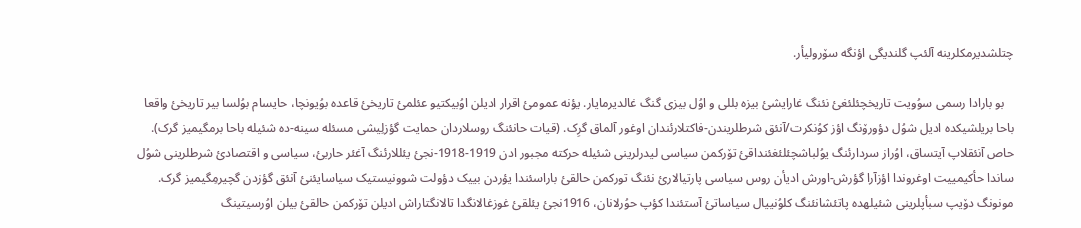چتلشدیرمکلرینه آلئپ گلندیگی اؤنگه سۆرولیأر.

   بو بارادا رسمی سوُویت تاریخچئلئغئ نئنگ غارایشئ بیزه بللی و اوُل بیزی گنگ غالدیرمایار. یؤنه عمومئ اقرار ادیلن اوُبیکتیو عئلمئ تاریخئ قاعده بوُیونچا، حایسام بوُلسا بیر تاریخئ واقعا باحا بریلشیکده ادیل شوُل دؤورۆنگ اؤز کوُنکرت/آنئق شرطلریندن-فاکتلارئندان اوغور آلماق گرِک. (قیات حانئنگ روسلاردان حمایت گؤزلِیشی مسئله سینه-ده شئیله باحا برمگیمیز گرک). حاص آنئقلاپ آیتساق، اوُراز سردارئنگ یوُلباشچئلئغئنداقئ تۆرکمن سیاسی لیدرلرینی شئیله حرکته مجبور ادن 1919-1918-نجئ یئللارئنگ آغئر حاربئ، سیاسی و اقتصادئ شرطلرینی شوُل ساندا حأکیمییت اوغروندا اؤزآرا گؤرش-اورش ادیأن روس سیاسی پارتیالارئ نئنگ تورکمن حالقئ باراسئندا یؤردن بییک دؤولت شوونیستیک سیاسایئنئ آنئق گؤزدن گچیرمِگیمیز گرک. مونونگ دۆیپ سبأپلرینی شئیلهده پاتئشانئنگ کلوُنییال سیاساتئ آستئندا کؤپ حوُرلانان، 1916نجئ یئلقئ غوزغالانگدا تالانگتاراش ادیلن تۆرکمن حالقئ بیلن اوُرسیتینگ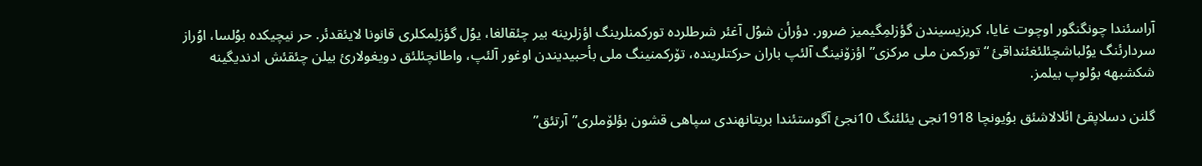آراسئندا چونگنگور اوچوت غایا، کریزیسیندن گؤزلمِگیمیز ضرور. دؤرأن شوُل آغئر شرطلرده تورکمنلرینگ اؤزلرینه بیر چئقالغا، یوُل گؤزلِمکلری قانونا لایئقدئر. حر نیچیکده بوُلسا، اوُراز سردارئنگ یوُلباشچئلئغئنداقئ “تورکمن ملی مرکزی” اؤزۆنینگ آلئپ باران حرکتلرینده، تۆرکمنینگ ملی بأحبیدیندن اوغور آلئپ، واطانچئلئق دویغولارئ بیلن چئقئش ادندیگینه شکشبهه بوُلوپ بیلمز.

گلنن دسلاپقئ ائلالاشئق بوُیونچا 1918نجی یئلئنگ 10نجئ آگوستئندا بریتانهندی سپاهی قشون بؤلۆملری”آرتئق”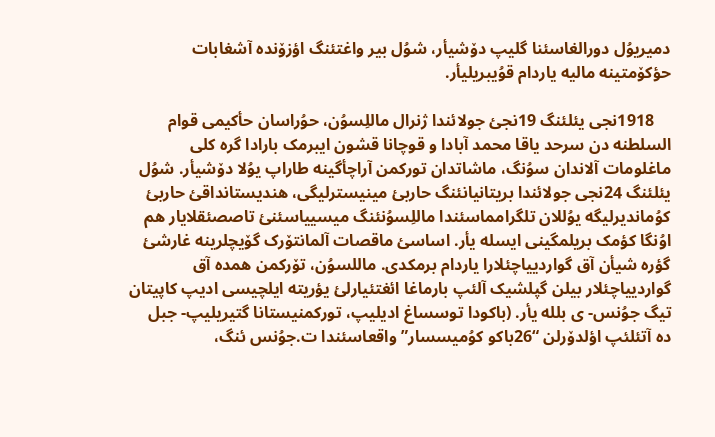دمیریوُل دورالغاسئنا گلیپ دۆشیأر، شوُل بیر واغتئنگ اؤزۆنده آشغابات حؤکۆمتینه مالیه یاردام قوُیبریلیأر.

    1918نجی یئلئنگ 19نجئ جولائندا ژنرال ماللِسوُن، حوُراسان حأکیمی قوام السلطنه دن سرحد یاقا محمد آبادا و قوچانا قشون ایبرمک بارادا گره کلی ماغلومات آلاندان سوُنگ، ماشاتدان تورکمن آراچأگینه طاراپ یوُلا دۆشیأر. شوُل یئلئنگ 24نجی جولائندا بریتانیانئنگ حاربئ مینیسترلیگی، هندیستانداقئ حاربئ کوُماندیرلیگه یوُللان تلگرامماسئندا ماللِسوُنئنگ میسییاسئنئ تاصصئقلایار هم اوُنگا کؤمک بریلمگینی ایسله یأر. اساسئ ماقصات آلمانتۆرک گۆیچلرینه غارشئ گؤره شیأن آق گواردییاچئلارا یاردام برمکدی. ماللسوُن، تۆرکمن همده آق گواردییاچئلار بیلن گپلشیک آلئپ بارماغا ائغتئیارلئ یؤریته ایلچیسی ادیپ کاپیتان تیگ جوُنس- ی بلله یأر. (باکودا توسساغ ادیلیپ، تورکمنیستانا گتیریلیپ- جبل ده آتئلئپ اؤلدۆرلن “26باکو کوُمیسسار” واقعاسئندا ت.جوُنس ئنگ،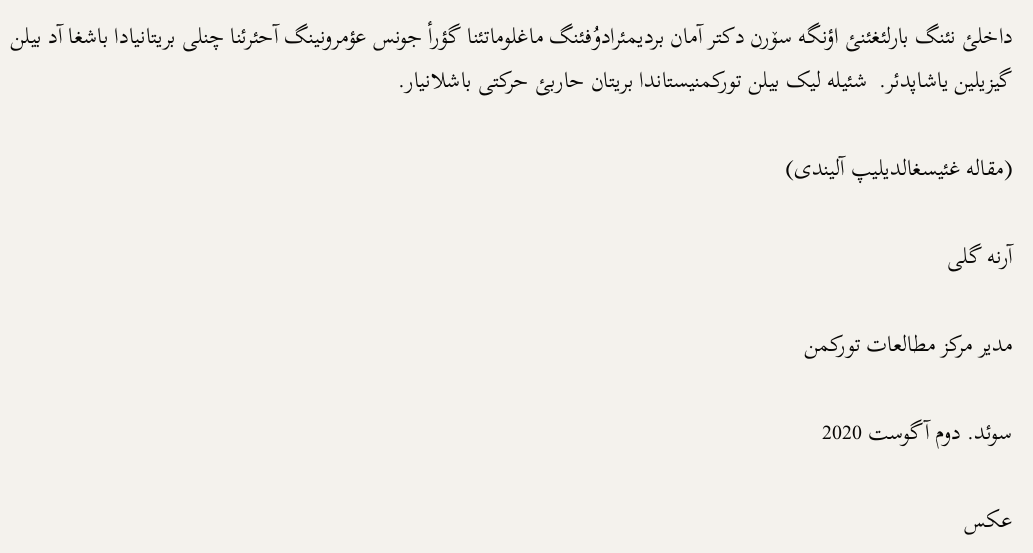داخلئ نئنگ بارلئغئنئ اؤنگه سۆرن دکتر آمان بردیمئرادوُفئنگ ماغلوماتئنا گؤرأ جونس عؤمرونینگ آحئرئنا چنلی بریتانیادا باشغا آد بیلن گیزیلین یاشاپدئر.  شئیله لیک بیلن تورکمنیستاندا بریتان حاربئ حرکتی باشلانیار.

(مقاله غئیسغالدیلیپ آلیندی)

آرنه گلی

مدیر مرکز مطالعات تورکمن

سوئد. دوم آگوست 2020

عکس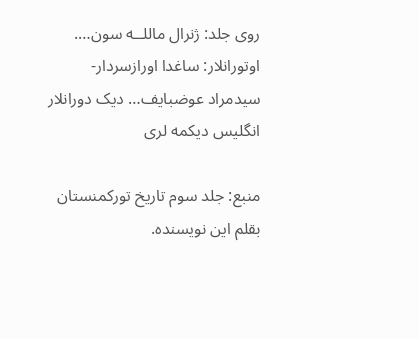روی جلد: ژنرال ماللــه سون…. اوتورانلار: ساغدا اورازسردار- سیدمراد عوضبایف… دیک دورانلار انگلیس دیکمه لری

منبع: جلد سوم تاریخ تورکمنستان بقلم این نویسنده.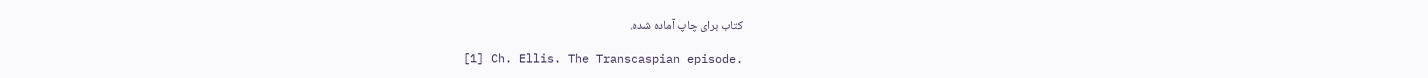کتاب برای چاپ آماده شده.

[1] Ch. Ellis. The Transcaspian episode.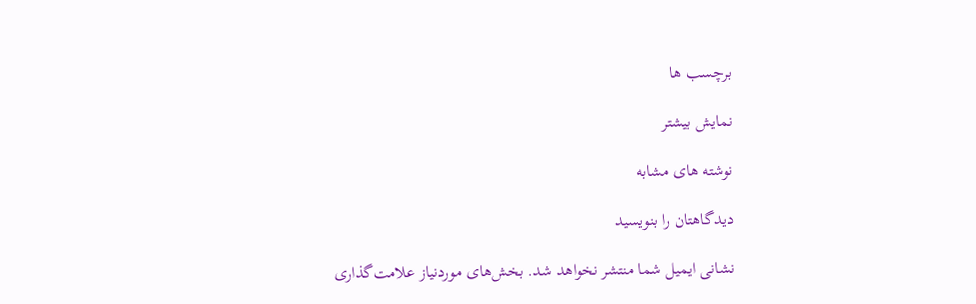برچسب ها

نمایش بیشتر

نوشته های مشابه

دیدگاهتان را بنویسید

نشانی ایمیل شما منتشر نخواهد شد. بخش‌های موردنیاز علامت‌گذاری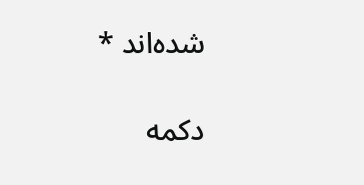شده‌اند *

دکمه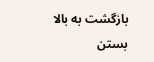بازگشت به بالا
بستن